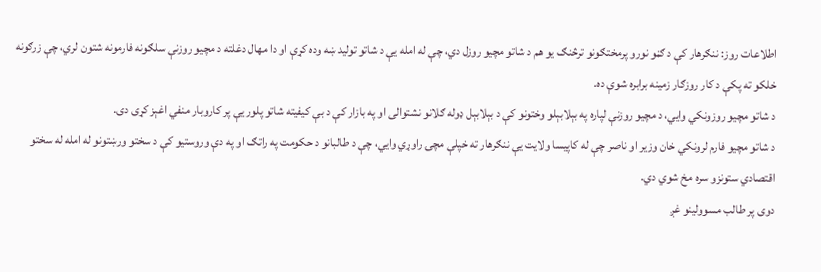اطلاعات روز: ننګرهار کې د ګڼو نورو پرمختګونو ترڅنګ یو هم د شاتو مچیو روزل دي، چې له امله یې د شاتو تولید ښه وده کړې او دا مهال دغلته د مچیو روزنې سلګونه فارمونه شتون لري، چې زرګونه خلکو ته پکې د کار روزګار زمینه برابره شوې ده.
د شاتو مچیو روزونکي وايي، د مچیو روزنې لپاره په بېلابېلو وختونو کې د بېلابېل ډوله ګلانو نشتوالی او په بازار کې د بې کیفیته شاتو پلور یې پر کاروبار منفي اغېز کړی دی.
د شاتو مچیو فارم لرونکي خان وزیر او ناصر چې له کاپیسا ولایت یې ننګرهار ته خپلې مچۍ راوړي وایي، چې د طالبانو د حکومت په راتګ او په دې وروستیو کې د سختو ورښتونو له امله له سختو اقتصادي ستونزو سره مخ شوي دي.
دوی پر طالب مسوولینو غږ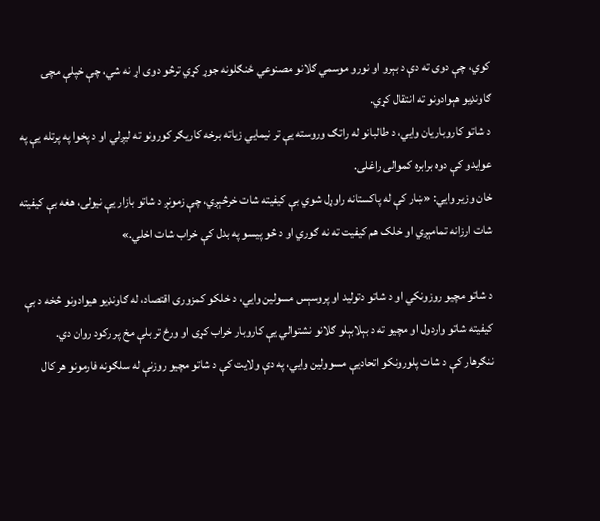کوي، چې دوی ته دې د بېرو او نورو موسمي ګلانو مصنوعي ځنګلونه جوړ کړي ترڅو دوی اړ نه شي، چې خپلې مچۍ ګاونډیو هېوادونو ته انتقال کړي.
د شاتو کاروباریان وایي، د طالبانو له راتګ وروسته یې تر نیمایي زیاته برخه کاریګر کورونو ته لیږلي او د پخوا په پرتله یې په عوایدو کې دوه برابره کموالی راغلی.
خان وزیر وایي: «ښار کې له پاکستانه راوړل شوي بې کیفیته شات خرڅېږي، چې زمونږ د شاتو بازار یې نیولی، هغه بې کیفیته شات ارزانه تمامېږي او خلک هم کیفیت ته نه ګوري او د څو پیسو په بدل کې خراب شات اخلي.»

د شاتو مچیو روزونکي او د شاتو دتولید او پروسېس مسولین وايي، د خلکو کمزوری اقتصاد، له ګاونډیو هیوادونو څخه د بې کیفیته شاتو واردول او مچیو ته د بېلابېلو ګلانو نشتوالي یې کاروبار خراب کړی او ورځ تر بلې مخ پر رکود روان دي.
ننګرهار کې د شات پلورونکو اتحادیې مسوولین وايي، په دې ولایت کې د شاتو مچیو روزنې له سلګونه فارمونو هر کال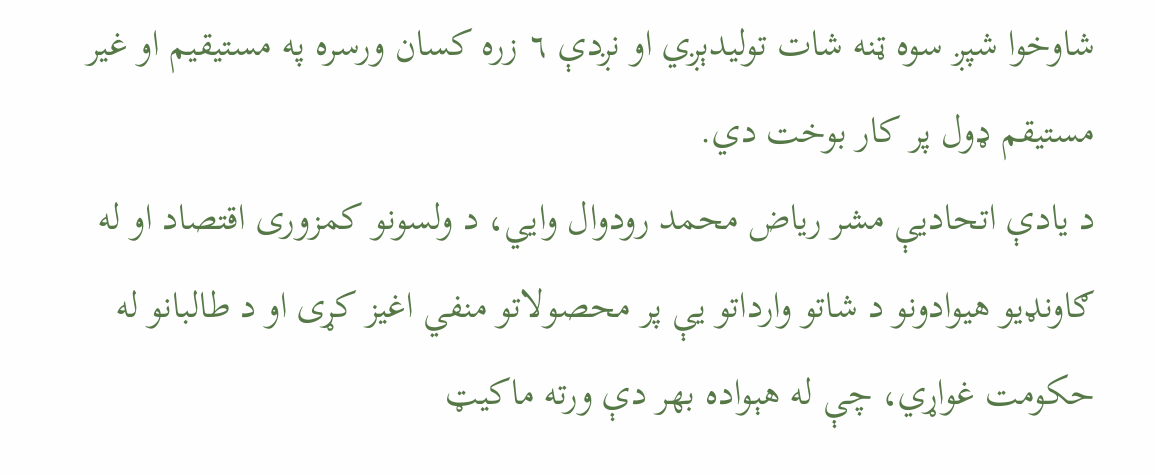شاوخوا شپږ سوه ټنه شات تولیدېږي او نږدې ٦ زره کسان ورسره په مستیقیم او غیر مستیقم ډول پر کار بوخت دي.
د یادې اتحادیې مشر ریاض محمد رودوال وايي، د ولسونو کمزوری اقتصاد او له ګاونډیو هیوادونو د شاتو وارداتو یې پر محصولاتو منفي اغیز کړی او د طالبانو له حکومت غواړي، چې له هېواده بهر دې ورته ماکیټ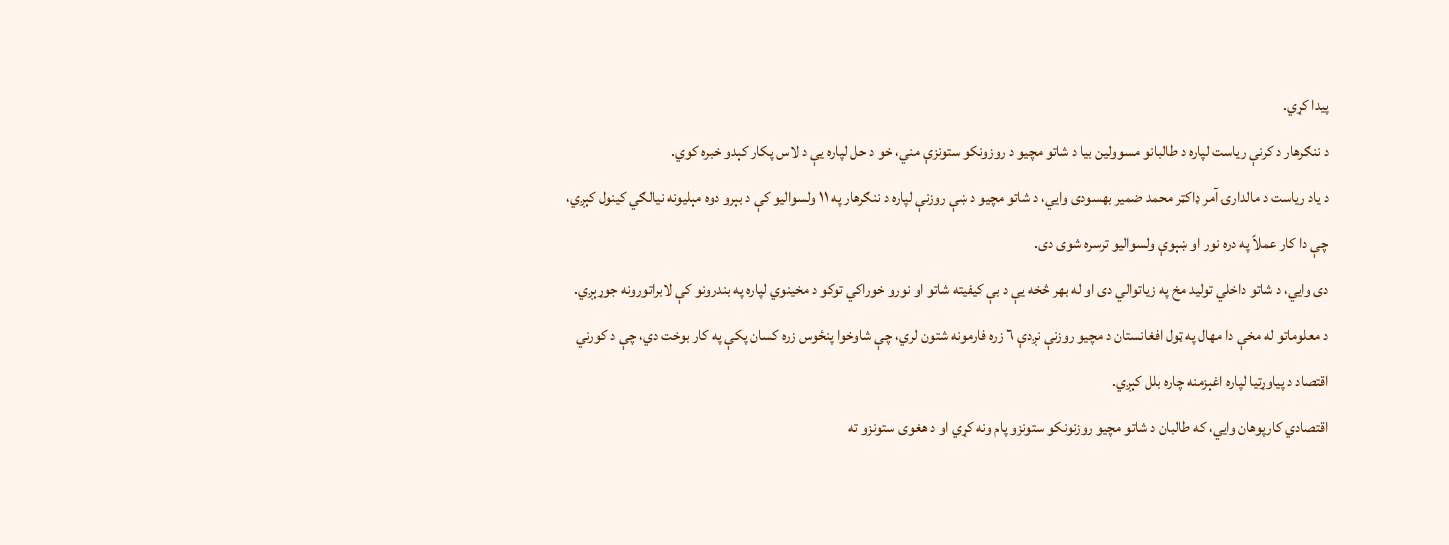پيدا کړي.
د ننګرهار د کرنې ریاست لپاره د طالبانو مسوولین بیا د شاتو مچیو د روزونکو ستونزې مني، خو د حل لپاره یې د لاس پکار کېدو خبره کوي.
د یاد ریاست د مالدارۍ آمر ډاکټر محمد ضمیر بهسودی وایي، د شاتو مچیو د ښې روزنې لپاره د ننګرهار په ۱۱ ولسوالیو کې د بېرو دوه مېلیونه نیالګي کینول کېږي، چې دا کار عملاً په دره نور او ښېوې ولسوالیو ترسره شوی دی.
دی وايي، د شاتو داخلي تولید مخ په زیاتوالي دی او له بهر څخه یې د بې کیفیته شاتو او نورو خوراکي توکو د مخینوي لپاره په بندرونو کې لابراتورونه جوړېږي.
د معلوماتو له مخې دا مهال په ټول افغانستان د مچیو روزنې نږدې ٦ زره فارمونه شتون لري، چې شاوخوا پنځوس زره کسان پکې په کار بوخت دي، چې د کورني اقتصاد د پیاوړتیا لپاره اغېزمنه چاره بلل کېږي.
اقتصادي کارپوهان وایي، که طالبان د شاتو مچیو روزنونکو ستونزو پام ونه کړي او د هغوی ستونزو ته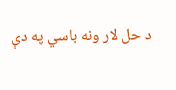د حل لار ونه باسي په دې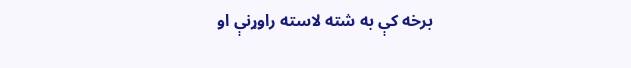برخه کې به شته لاسته راوړنې او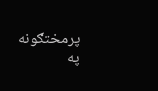پرمختګونه په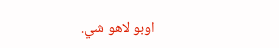اوبو لاهو شي.